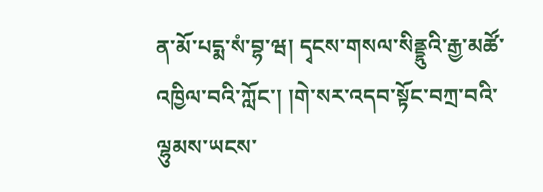ན་མོ་པདྨ་སཾ་བྷ་ཝ། དྭངས་གསལ་སིནྡྷུའི་རྒྱ་མཚོ་འཁྱིལ་བའི་ཀློང་། །གེ་སར་འདབ་སྟོང་བཀྲ་བའི་ལྷུམས་ཡངས་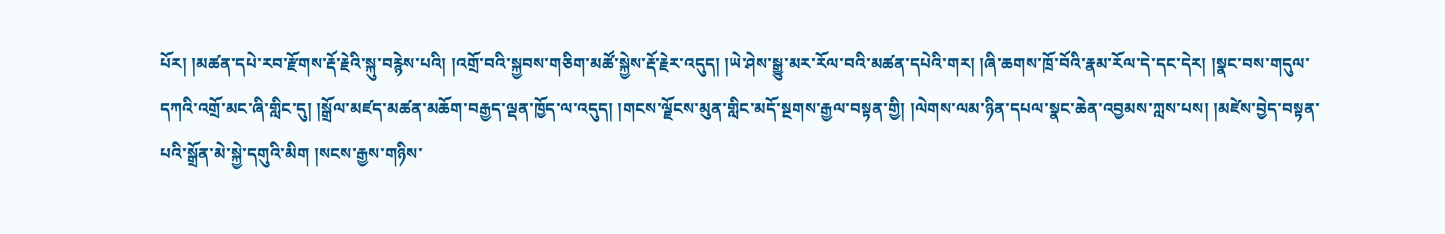པོར། །མཚན་དཔེ་རབ་རྫོགས་རྡོ་རྗེའི་སྐུ་བརྙེས་པའི། །འགྲོ་བའི་སྐྱབས་གཅིག་མཚོ་སྐྱེས་རྡོ་རྗེར་འདུད། །ཡེ་ཤེས་སྒྱུ་མར་རོལ་བའི་མཚན་དཔེའི་གར། །ཞི་ཆགས་ཁྲོ་བོའི་རྣམ་རོལ་དེ་དང་དེར། །སྣང་བས་གདུལ་དཀའི་འགྲོ་མང་ཞི་གླིང་དུ། །སྒྲོལ་མཛད་མཚན་མཆོག་བརྒྱད་ལྡན་ཁྱོད་ལ་འདུད། །གངས་ལྗོངས་མུན་གླིང་མདོ་སྔགས་རྒྱལ་བསྟན་གྱི། །ལེགས་ལམ་ཉིན་དཔལ་སྣང་ཆེན་འབྱམས་ཀླས་པས། །མཛེས་བྱེད་བསྟན་པའི་སྒྲོན་མེ་སྐྱེ་དགུའི་མིག །སངས་རྒྱས་གཉིས་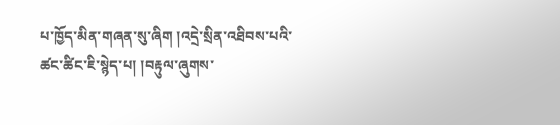པ་ཁྱོད་མིན་གཞན་སུ་ཞིག །འདྲེ་སྲིན་འཐིབས་པའི་ཚང་ཚིང་ཇི་སྙེད་པ། །བརྟུལ་ཞུགས་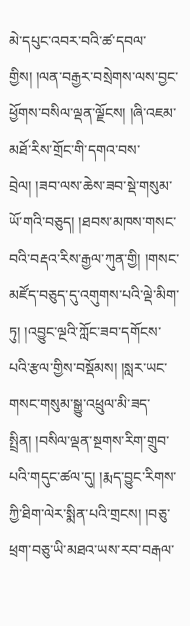མེ་དཔུང་འབར་བའི་ཚ་དབལ་གྱིས། །ལན་བརྒྱར་བསྲེགས་ལས་བྱང་ཕྱོགས་བསིལ་ལྡན་ལྗོངས། །ཞི་འཇམ་མཐོ་རིས་གྲོང་གི་དགའ་བས་བྲེལ། །ཟབ་ལས་ཆེས་ཟབ་སྡེ་གསུམ་ཡོ་གའི་བཅུད། །ཐབས་མཁས་གསང་བའི་བརྡའ་རིས་རྒྱལ་ཀུན་གྱི། །གསང་མཛོད་བཅུད་དུ་འགུགས་པའི་ལྡེ་མིག་ཏུ། །འབྱུང་ལྔའི་ཀློང་ཟབ་དགོངས་པའི་རྩལ་གྱིས་བསྡོམས། །སླར་ཡང་གསང་གསུམ་སྒྱུ་འཕྲུལ་མི་ཟད་སྤྲིན། །བསིལ་ལྡན་སྔགས་རིག་གྲུབ་པའི་གདུང་ཚལ་དུ། །རྨད་བྱུང་རིགས་ཀྱི་ཐིག་ལེར་སྨིན་པའི་གྲངས། །བཅུ་ཕྲག་བཅུ་ཡི་མཐའ་ཡས་རབ་བརྒལ་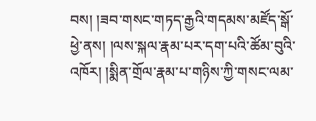བས། །ཟབ་གསང་གཏད་རྒྱའི་གདམས་མཛོད་སྒོ་ཕྱེ་ནས། །ལས་སྐལ་རྣམ་པར་དག་པའི་ཚོམ་བུའི་འཁོར། །སྨིན་གྲོལ་རྣམ་པ་གཉིས་ཀྱི་གསང་ལམ་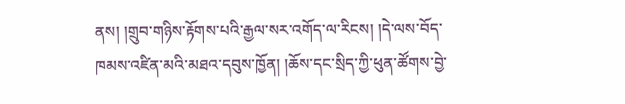ནས། །གྲུབ་གཉིས་རྟོགས་པའི་རྒྱལ་སར་འགོད་ལ་རིངས། །དེ་ལས་བོད་ཁམས་འཛིན་མའི་མཐའ་དབུས་ཁྱོན། །ཆོས་དང་སྲིད་ཀྱི་ཕུན་ཚོགས་བྱེ་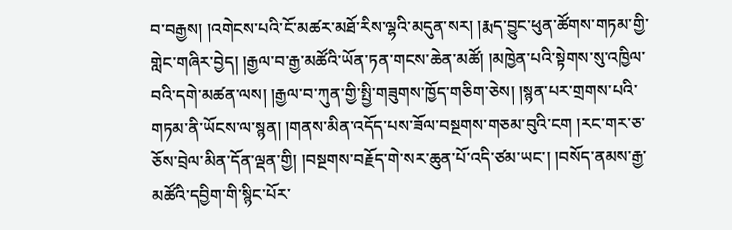བ་བརྒྱས། །འགེངས་པའི་ངོ་མཚར་མཐོ་རིས་ལྷའི་མདུན་སར། །རྨད་བྱུང་ཕུན་ཚོགས་གཏམ་གྱི་གླེང་གཞིར་བྱེད། །རྒྱལ་བ་རྒྱ་མཚོའི་ཡོན་ཏན་གངས་ཆེན་མཚོ། །མཁྱེན་པའི་སྟེགས་སུ་འཁྱིལ་བའི་དགེ་མཚན་ལས། །རྒྱལ་བ་ཀུན་གྱི་སྤྱི་གཟུགས་ཁྱོད་གཅིག་ཅེས། །སྙན་པར་གྲགས་པའི་གཏམ་ནི་ཡོངས་ལ་སྙན། །གནས་མིན་འདོད་པས་ཟོལ་བསྔགས་གཅམ་བུའི་ངག །རང་གར་ཅ་ཅོས་བྲེལ་མིན་དོན་ལྡན་གྱི། །བསྔགས་བརྗོད་གེ་སར་ཆུན་པོ་འདི་ཙམ་ཡང་། །བསོད་ནམས་རྒྱ་མཚོའི་དབྱིག་གི་སྙིང་པོར་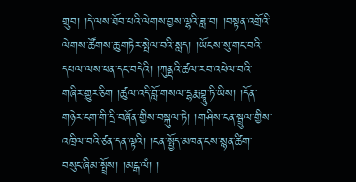གྲུབ། །དེ་ལས་ཐོབ་པའི་ལེགས་བྱས་ལྷའི་ཟླ་བ། །བསྟན་འགྲོའི་ལེགས་ཚོགས་ཆུ་གཏེར་སྤེལ་བའི་སླད། །ཡོངས་སུ་གང་བའི་དཔལ་ལས་ཕན་དང་བདེའི། །ཀུནྡའི་ཚལ་རབ་འཕེལ་བའི་གཞིར་གྱུར་ཅིག །ཚུལ་འདི་བློ་གསལ་དྷརྨ་བྷཱུ་ཏི་ཡིས། །དོན་གཉེར་ངག་གི་དྲི་བཞོན་གྱིས་བསྐུལ་ཏེ། །གཤིས་ངན་སྦྲུལ་གྱིས་འཁྲིལ་བའི་ཙན་དན་ལྟའི། །ངན་སྤྱོད་མཁན་ངས་སྙན་ཚིག་བསུང་ཞིམ་སྤྲོས། །མངྒ་ལཾ། །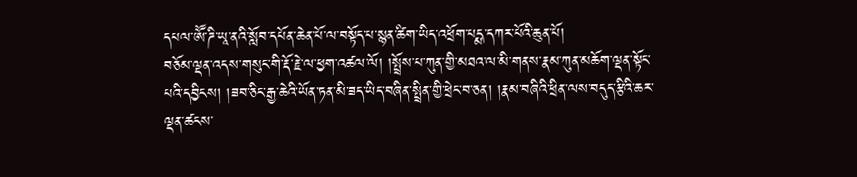དཔལ་ཨཽ་ཌི་ཡཱ་ནའི་སློབ་དཔོན་ཆེན་པོ་ལ་བསྟོད་པ་སྙན་ཚིག་ཡིད་འཕྲོག་པདྨ་དཀར་པོའི་ཆུན་པོ།
བཅོམ་ལྡན་འདས་གསུང་གི་རྡོ་རྗེ་ལ་ཕྱག་འཚལ་ལོ། །སྤྲོས་པ་ཀུན་གྱི་མཐའ་ལ་མི་གནས་རྣམ་ཀུན་མཆོག་ལྡན་སྟོང་པའི་དབྱིངས། །ཟབ་ཅིང་རྒྱ་ཆེའི་ཡོན་ཏན་མི་ཟད་ཡིད་བཞིན་སྤྲིན་གྱི་ཕྲེང་བ་ཅན། །རྣམ་བཞིའི་ཕྲིན་ལས་བདུད་རྩིའི་ཆར་ལྡན་ཚངས་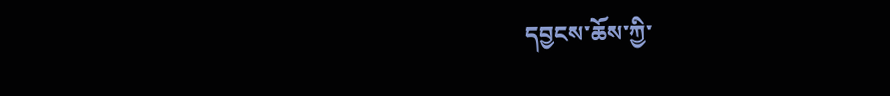དབྱངས་ཆོས་ཀྱི་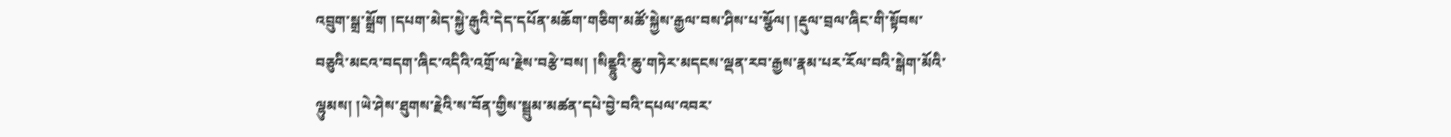འབྲུག་སྒྲ་སྒྲོག །དཔག་མེད་སྐྱེ་རྒུའི་དེད་དཔོན་མཆོག་གཅིག་མཚོ་སྐྱེས་རྒྱལ་བས་ཤིས་པ་སྩོལ། །རྡུལ་བྲལ་ཞིང་གི་སྟོབས་བཅུའི་མངའ་བདག་ཞིང་འདིའི་འགྲོ་ལ་རྗེས་བརྩེ་བས། །སིནྡྷུའི་ཆུ་གཏེར་མདངས་ལྡན་རབ་རྒྱས་རྣམ་པར་རོལ་བའི་སྒེག་མོའི་ལྷུམས། །ཡེ་ཤེས་ཐུགས་རྗེའི་ས་བོན་གྱིས་སྦྲུམ་མཚན་དཔེ་བྱེ་བའི་དཔལ་འབར་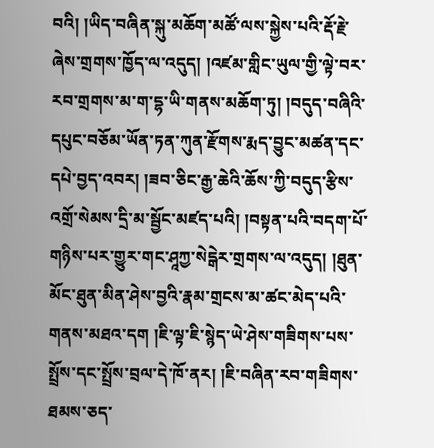བའི། །ཡིད་བཞིན་སྐུ་མཆོག་མཚོ་ལས་སྐྱེས་པའི་རྡོ་རྗེ་ཞེས་གྲགས་ཁྱོད་ལ་འདུད། །འཛམ་གླིང་ཡུལ་གྱི་ལྟེ་བར་རབ་གྲགས་མ་ག་དྷ་ཡི་གནས་མཆོག་ཏུ། །བདུད་བཞིའི་དཔུང་བཅོམ་ཡོན་ཏན་ཀུན་རྫོགས་རྨད་བྱུང་མཚན་དང་དཔེ་བྱད་འབར། །ཟབ་ཅིང་རྒྱ་ཆེའི་ཆོས་ཀྱི་བདུད་རྩིས་འགྲོ་སེམས་དྲི་མ་སྦྱོང་མཛད་པའི། །བསྟན་པའི་བདག་པོ་གཉིས་པར་གྱུར་གང་ཤཱཀྱ་སེདྒེར་གྲགས་ལ་འདུད། །ཐུན་མོང་ཐུན་མིན་ཤེས་བྱའི་རྣམ་གྲངས་མ་ཚང་མེད་པའི་གནས་མཐའ་དག །ཇི་ལྟ་ཇི་སྙེད་ཡེ་ཤེས་གཟིགས་པས་སྤྲོས་དང་སྤྲོས་བྲལ་དེ་ཁོ་ནར། །ཇི་བཞིན་རབ་གཟིགས་ཐམས་ཅད་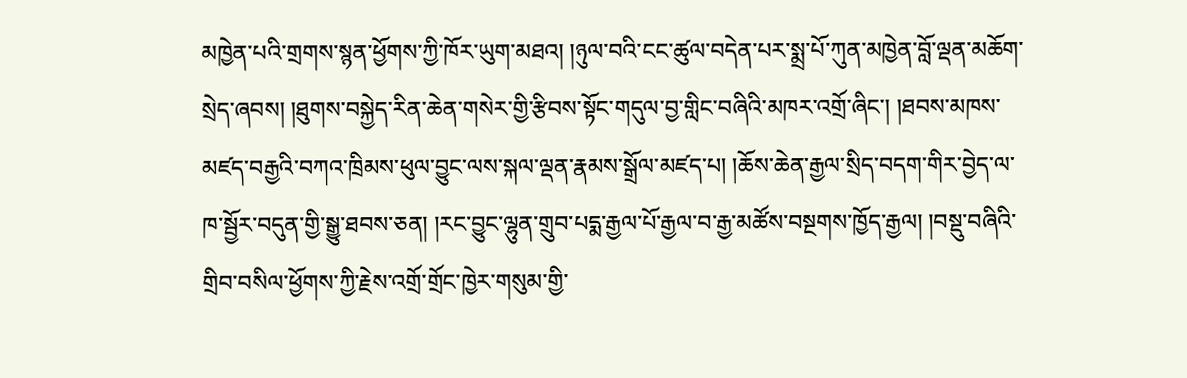མཁྱེན་པའི་གྲགས་སྙན་ཕྱོགས་ཀྱི་ཁོར་ཡུག་མཐའ། །ཉུལ་བའི་ངང་ཚུལ་བདེན་པར་སྨྲ་པོ་ཀུན་མཁྱེན་བློ་ལྡན་མཆོག་སྲེད་ཞབས། །ཐུགས་བསྐྱེད་རིན་ཆེན་གསེར་གྱི་རྩིབས་སྟོང་གདུལ་བྱ་གླིང་བཞིའི་མཁར་འགྲོ་ཞིང་། །ཐབས་མཁས་མཛད་བརྒྱའི་བཀའ་ཁྲིམས་ཕུལ་བྱུང་ལས་སྐལ་ལྡན་རྣམས་སྒྲོལ་མཛད་པ། །ཆོས་ཆེན་རྒྱལ་སྲིད་བདག་གིར་བྱེད་ལ་ཁ་སྦྱོར་བདུན་གྱི་སྒྱུ་ཐབས་ཅན། །རང་བྱུང་ལྷུན་གྲུབ་པདྨ་རྒྱལ་པོ་རྒྱལ་བ་རྒྱ་མཚོས་བསྔགས་ཁྱོད་རྒྱལ། །བསྡུ་བཞིའི་གྲིབ་བསིལ་ཕྱོགས་ཀྱི་རྗེས་འགྲོ་གྲོང་ཁྱེར་གསུམ་གྱི་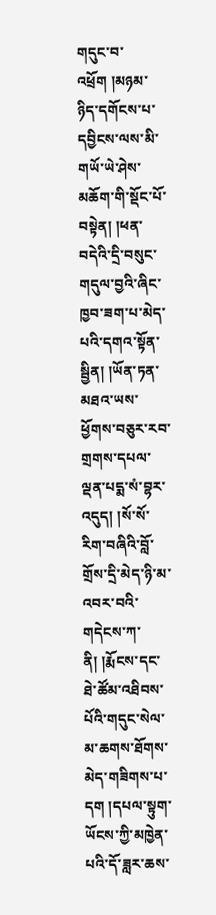གདུང་བ་འཕྲོག །མཉམ་ཉིད་དགོངས་པ་དབྱིངས་ལས་མི་གཡོ་ཡེ་ཤེས་མཆོག་གི་སྡོང་པོ་བསྟེན། །ཕན་བདེའི་དྲི་བསུང་གདུལ་བྱའི་ཞིང་ཁྱབ་ཟག་པ་མེད་པའི་དགའ་སྟོན་སྦྱིན། །ཡོན་ཏན་མཐའ་ཡས་ཕྱོགས་བཅུར་རབ་གྲགས་དཔལ་ལྡན་པདྨ་སཾ་བྷར་འདུད། །སོ་སོ་རིག་བཞིའི་བློ་གྲོས་དྲི་མེད་ཉི་མ་འབར་བའི་གདེངས་ཀ་ནི། །རྨོངས་དང་ཐེ་ཚོམ་འཐིབས་པོའི་གདུང་སེལ་མ་ཆགས་ཐོགས་མེད་གཟིགས་པ་དག །དཔལ་སྟུག་ཡོངས་ཀྱི་མཁྱེན་པའི་དོ་ཟླར་ཆས་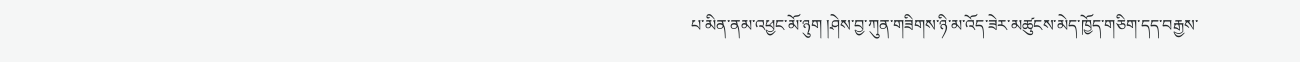པ་མིན་ནམ་འཕྱང་མོ་ཉུག །ཤེས་བྱ་ཀུན་གཟིགས་ཉི་མ་འོད་ཟེར་མཚུངས་མེད་ཁྱོད་གཅིག་དད་བརྒྱས་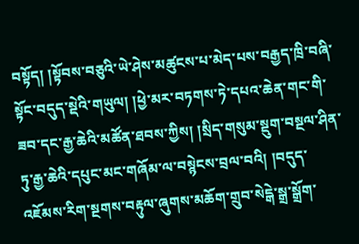བསྟོད། །སྟོབས་བཅུའི་ཡེ་ཤེས་མཚུངས་པ་མེད་པས་བརྒྱད་ཁྲི་བཞི་སྟོང་བདུད་སྡེའི་གཡུལ། །ཕྱེ་མར་བཏགས་ཏེ་དཔའ་ཆེན་གང་གི་ཟབ་དང་རྒྱ་ཆེའི་མཚོན་ཐབས་ཀྱིས། །སྲིད་གསུམ་སྡུག་བསྔལ་ཤིན་ཏུ་རྒྱ་ཆེའི་དཔུང་མང་གཞོམ་ལ་བསྙེངས་བྲལ་བའི། །བདུད་འཇོམས་རིག་སྔགས་བརྟུལ་ཞུགས་མཆོག་གྲུབ་སེདྒེ་སྒྲ་སྒྲོག་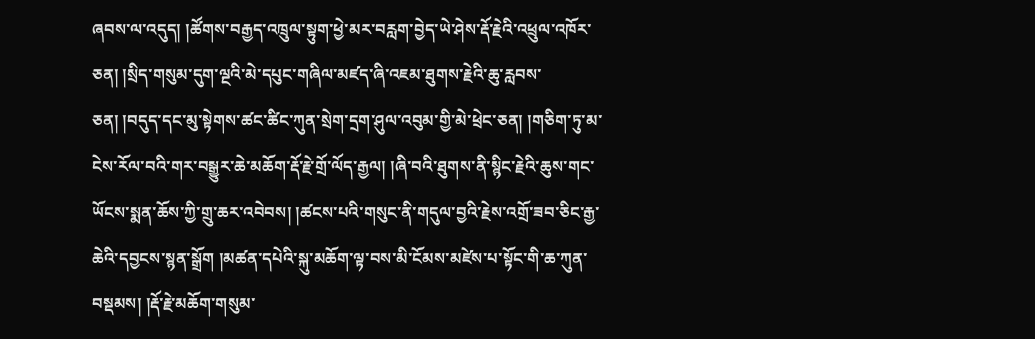ཞབས་ལ་འདུད། །ཚོགས་བརྒྱད་འཁྲུལ་སྟུག་ཕྱེ་མར་བརླག་བྱེད་ཡེ་ཤེས་རྡོ་རྗེའི་འཕྲུལ་འཁོར་ཅན། །སྲིད་གསུམ་དུག་ལྔའི་མེ་དཔུང་གཞིལ་མཛད་ཞི་འཇམ་ཐུགས་རྗེའི་ཆུ་རླབས་ཅན། །བདུད་དང་མུ་སྟེགས་ཚང་ཚིང་ཀུན་སྲེག་དྲག་ཤུལ་འབུམ་གྱི་མེ་ཕྲེང་ཅན། །གཅིག་ཏུ་མ་ངེས་རོལ་བའི་གར་བསྒྱུར་ཆེ་མཆོག་རྡོ་རྗེ་གྲོ་ལོད་རྒྱལ། །ཞི་བའི་ཐུགས་ནི་སྙིང་རྗེའི་ཆུས་གང་ཡོངས་སྨན་ཆོས་ཀྱི་གྲུ་ཆར་འབེབས། །ཚངས་པའི་གསུང་ནི་གདུལ་བྱའི་རྗེས་འགྲོ་ཟབ་ཅིང་རྒྱ་ཆེའི་དབྱངས་སྙན་སྒྲོག །མཚན་དཔེའི་སྐུ་མཆོག་ལྟ་བས་མི་ངོམས་མཛེས་པ་སྟོང་གི་ཆ་ཀུན་བསྡམས། །རྡོ་རྗེ་མཆོག་གསུམ་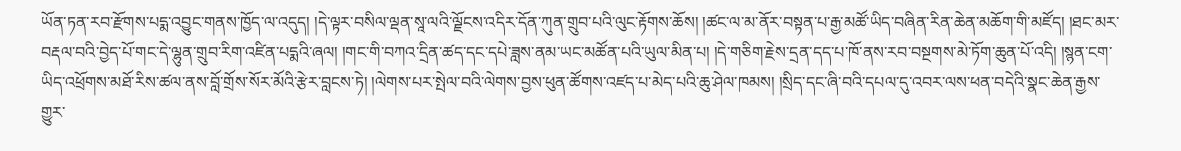ཡོན་ཏན་རབ་རྫོགས་པདྨ་འབྱུང་གནས་ཁྱོད་ལ་འདུད། །དེ་ལྟར་བསིལ་ལྡན་སཱ་ལའི་ལྗོངས་འདིར་དོན་ཀུན་གྲུབ་པའི་ལུང་རྟོགས་ཆོས། །ཚང་ལ་མ་ནོར་བསྟན་པ་རྒྱ་མཚོ་ཡིད་བཞིན་རིན་ཆེན་མཆོག་གི་མཛོད། །ཐང་མར་བརྡལ་བའི་བྱེད་པོ་གང་དེ་ལྷུན་གྲུབ་རིག་འཛིན་པདྨའི་ཞལ། །གང་གི་བཀའ་དྲིན་ཚད་དང་དཔེ་ཟླས་ནམ་ཡང་མཚོན་པའི་ཡུལ་མིན་པ། །དེ་གཅིག་རྗེས་དྲན་དད་པ་ཁོ་ནས་རབ་བསྔགས་མེ་ཏོག་ཆུན་པོ་འདི། །སྙན་ངག་ཡིད་འཕྲོགས་མཐོ་རིས་ཚལ་ནས་བློ་གྲོས་སོར་མོའི་རྩེར་བླངས་ཏེ། །ལེགས་པར་སྤེལ་བའི་ལེགས་བྱས་ཕུན་ཚོགས་འཛད་པ་མེད་པའི་ཆུ་ཤེལ་ཁམས། །སྲིད་དང་ཞི་བའི་དཔལ་དུ་འབར་ལས་ཕན་བདེའི་སྣང་ཆེན་རྒྱས་གྱུར་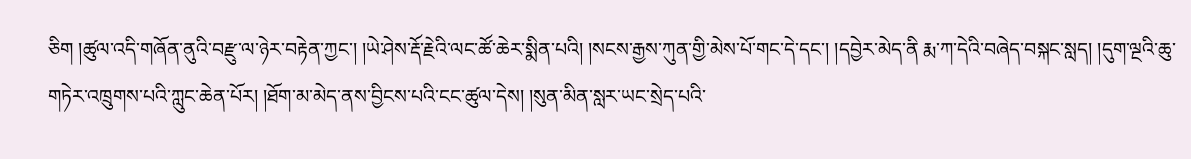ཅིག །ཚུལ་འདི་གཞོན་ནུའི་བརྫུ་ལ་ཉེར་བརྟེན་ཀྱང་། །ཡེ་ཤེས་རྡོ་རྗེའི་ལང་ཚོ་ཆེར་སྨིན་པའི། །སངས་རྒྱས་ཀུན་གྱི་མེས་པོ་གང་དེ་དང་། །དབྱེར་མེད་ནི རྨ་ཀ་དེའི་བཞེད་བསྐང་སླད། །དུག་ལྔའི་ཆུ་གཏེར་འཁྲུགས་པའི་ཀླུང་ཆེན་པོར། །ཐོག་མ་མེད་ནས་བྱིངས་པའི་ངང་ཚུལ་དེས། །སུན་མིན་སླར་ཡང་སྲེད་པའི་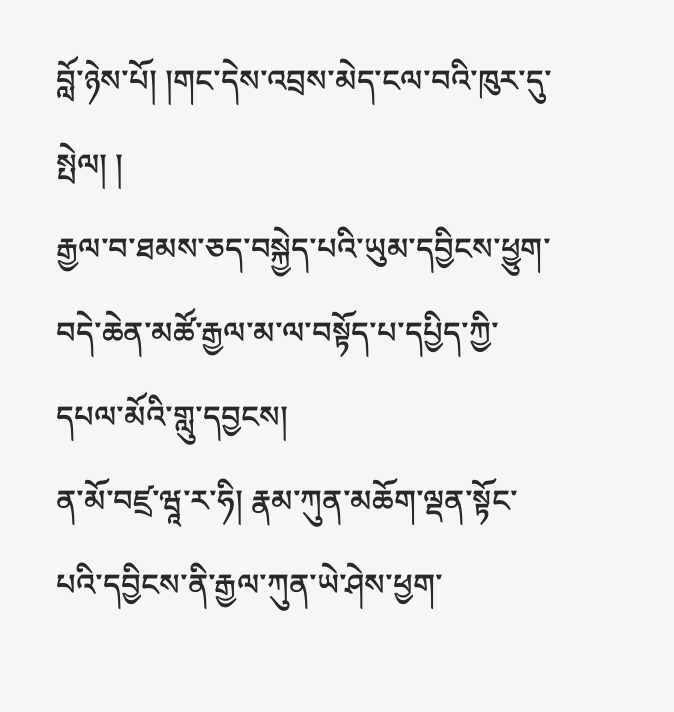བློ་ཉེས་པོ། །གང་དེས་འབྲས་མེད་ངལ་བའི་ཁུར་དུ་སྤེལ། །
རྒྱལ་བ་ཐམས་ཅད་བསྐྱེད་པའི་ཡུམ་དབྱིངས་ཕྱུག་བདེ་ཆེན་མཚོ་རྒྱལ་མ་ལ་བསྟོད་པ་དཔྱིད་ཀྱི་དཔལ་མོའི་གླུ་དབྱངས།
ན་མོ་བཛྲ་ཝཱ་ར་ཧི། རྣམ་ཀུན་མཆོག་ལྡན་སྟོང་པའི་དབྱིངས་ནི་རྒྱལ་ཀུན་ཡེ་ཤེས་ཕྱག་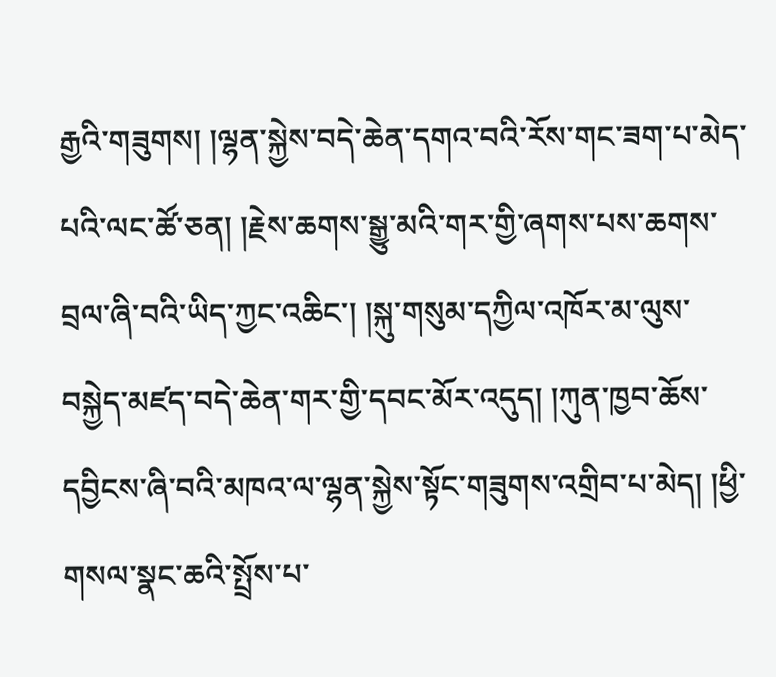རྒྱའི་གཟུགས། །ལྷན་སྐྱེས་བདེ་ཆེན་དགའ་བའི་རོས་གང་ཟག་པ་མེད་པའི་ལང་ཚོ་ཅན། །རྗེས་ཆགས་སྒྱུ་མའི་གར་གྱི་ཞགས་པས་ཆགས་བྲལ་ཞི་བའི་ཡིད་ཀྱང་འཆིང་། །སྐུ་གསུམ་དཀྱིལ་འཁོར་མ་ལུས་བསྐྱེད་མཛད་བདེ་ཆེན་གར་གྱི་དབང་མོར་འདུད། །ཀུན་ཁྱབ་ཆོས་དབྱིངས་ཞི་བའི་མཁའ་ལ་ལྷན་སྐྱེས་སྟོང་གཟུགས་འགྲིབ་པ་མེད། །ཕྱི་གསལ་སྣང་ཆའི་སྤྲོས་པ་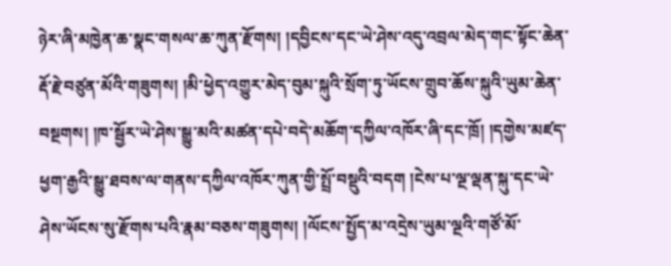ཉེར་ཞི་མཁྱེན་ཆ་སྣང་གསལ་ཆ་ཀུན་རྫོགས། །དབྱིངས་དང་ཡེ་ཤེས་འདུ་འབྲལ་མེད་གང་སྟོང་ཆེན་རྡོ་རྗེ་བཙུན་མོའི་གཟུགས། །མི་ཕྱེད་འགྱུར་མེད་བུམ་སྐུའི་སྲོག་ཏུ་ཡོངས་གྲུབ་ཆོས་སྐུའི་ཡུམ་ཆེན་བསྔགས། །ཁ་སྦྱོར་ཡེ་ཤེས་སྒྱུ་མའི་མཚན་དཔེ་བདེ་མཆོག་དཀྱིལ་འཁོར་ཞི་དང་ཁྲོ། །དགྱེས་མཛད་ཕྱག་རྒྱའི་སྒྱུ་ཐབས་ལ་གནས་དཀྱིལ་འཁོར་ཀུན་གྱི་སྤྲོ་བསྡུའི་བདག །ངེས་པ་ལྔ་ལྡན་སྐུ་དང་ཡེ་ཤེས་ཡོངས་སུ་རྫོགས་པའི་རྣམ་བཅས་གཟུགས། །ལོངས་སྤྱོད་མ་འདྲེས་ཡུམ་ལྔའི་གཙོ་མོ་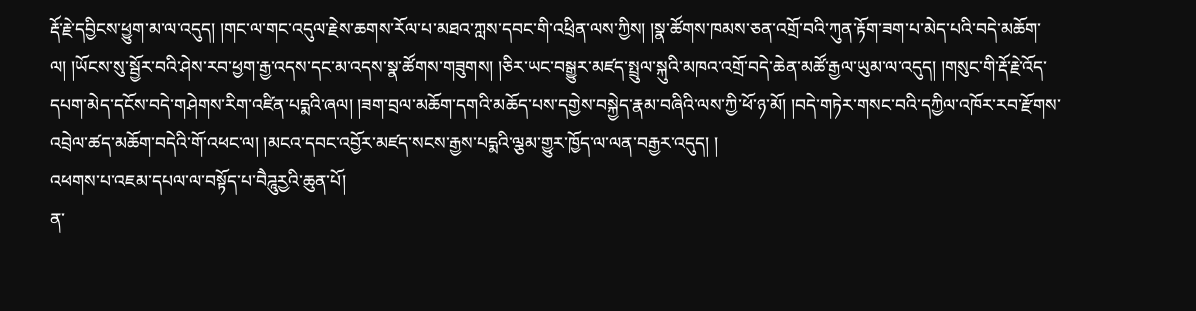རྡོ་རྗེ་དབྱིངས་ཕྱུག་མ་ལ་འདུད། །གང་ལ་གང་འདུལ་རྗེས་ཆགས་རོལ་པ་མཐའ་ཀླས་དབང་གི་འཕྲིན་ལས་ཀྱིས། །སྣ་ཚོགས་ཁམས་ཅན་འགྲོ་བའི་ཀུན་རྟོག་ཟག་པ་མེད་པའི་བདེ་མཆོག་ལ། །ཡོངས་སུ་སྦྱོར་བའི་ཤེས་རབ་ཕྱག་རྒྱ་འདས་དང་མ་འདས་སྣ་ཚོགས་གཟུགས། །ཅིར་ཡང་བསྒྱུར་མཛད་སྤྲུལ་སྐུའི་མཁའ་འགྲོ་བདེ་ཆེན་མཚོ་རྒྱལ་ཡུམ་ལ་འདུད། །གསུང་གི་རྡོ་རྗེ་འོད་དཔག་མེད་དངོས་བདེ་གཤེགས་རིག་འཛིན་པདྨའི་ཞལ། །ཟག་བྲལ་མཆོག་དགའི་མཆོད་པས་དགྱེས་བསྐྱེད་རྣམ་བཞིའི་ལས་ཀྱི་ཕོ་ཉ་མོ། །བདེ་གཏེར་གསང་བའི་དཀྱིལ་འཁོར་རབ་རྫོགས་འབྲེལ་ཚད་མཆོག་བདེའི་གོ་འཕང་ལ། །མངའ་དབང་འབྱོར་མཛད་སངས་རྒྱས་པདྨའི་ལྕམ་གྱུར་ཁྱོད་ལ་ལན་བརྒྱར་འདུད། །
འཕགས་པ་འཇམ་དཔལ་ལ་བསྟོད་པ་བཻཌཱུརྱའི་ཆུན་པོ།
ན་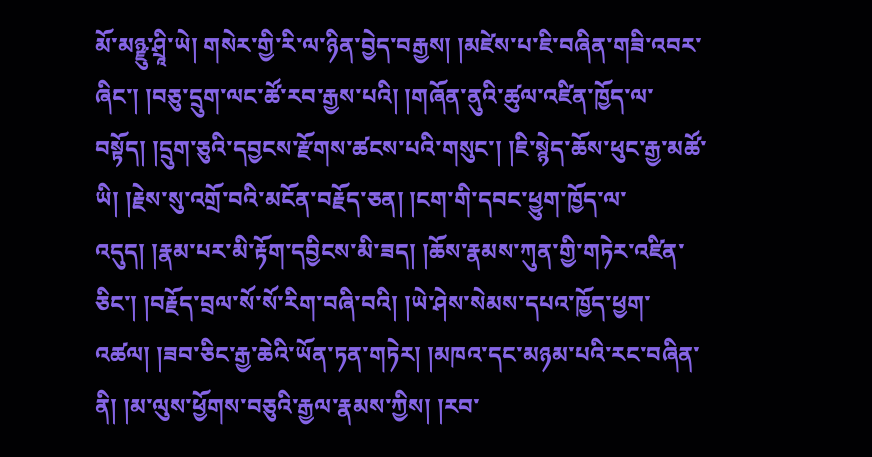མོ་མཉྫུ་ཤྲཱི་ཡེ། གསེར་གྱི་རི་ལ་ཉིན་བྱེད་བརྒྱས། །མཛེས་པ་ཇི་བཞིན་གཟི་འབར་ཞིང་། །བཅུ་དྲུག་ལང་ཚོ་རབ་རྒྱས་པའི། །གཞོན་ནུའི་ཚུལ་འཛིན་ཁྱོད་ལ་བསྟོད། །དྲུག་ཅུའི་དབྱངས་རྫོགས་ཚངས་པའི་གསུང་། །ཇི་སྙེད་ཆོས་ཕུང་རྒྱ་མཚོ་ཡི། །རྗེས་སུ་འགྲོ་བའི་མངོན་བརྗོད་ཅན། །ངག་གི་དབང་ཕྱུག་ཁྱོད་ལ་འདུད། །རྣམ་པར་མི་རྟོག་དབྱིངས་མི་ཟད། །ཆོས་རྣམས་ཀུན་གྱི་གཏེར་འཛིན་ཅིང་། །བརྗོད་བྲལ་སོ་སོ་རིག་བཞི་བའི། །ཡེ་ཤེས་སེམས་དཔའ་ཁྱོད་ཕྱག་འཚལ། །ཟབ་ཅིང་རྒྱ་ཆེའི་ཡོན་ཏན་གཏེར། །མཁའ་དང་མཉམ་པའི་རང་བཞིན་ནི། །མ་ལུས་ཕྱོགས་བཅུའི་རྒྱལ་རྣམས་ཀྱིས། །རབ་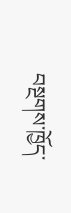བསྔགས་ཁྱོད་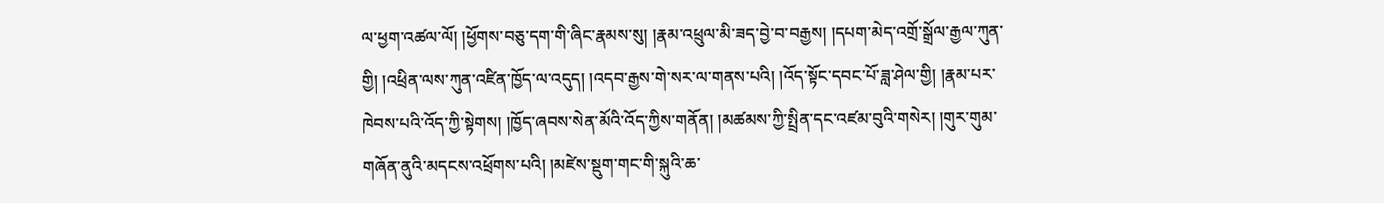ལ་ཕྱག་འཚལ་ལོ། །ཕྱོགས་བཅུ་དག་གི་ཞིང་རྣམས་སུ། །རྣམ་འཕྲུལ་མི་ཟད་བྱེ་བ་བརྒྱས། །དཔག་མེད་འགྲོ་སྒྲོལ་རྒྱལ་ཀུན་གྱི། །འཕྲིན་ལས་ཀུན་འཛིན་ཁྱོད་ལ་འདུད། །འདབ་རྒྱས་གེ་སར་ལ་གནས་པའི། །འོད་སྟོང་དབང་པོ་ཟླ་ཤེལ་གྱི། །རྣམ་པར་ཁེབས་པའི་འོད་ཀྱི་སྟེགས། །ཁྱོད་ཞབས་སེན་མོའི་འོད་ཀྱིས་གནོན། །མཚམས་ཀྱི་སྤྲིན་དང་འཛམ་བུའི་གསེར། །གུར་གུམ་གཞོན་ནུའི་མདངས་འཕྲོགས་པའི། །མཛེས་སྡུག་གང་གི་སྐུའི་ཆ་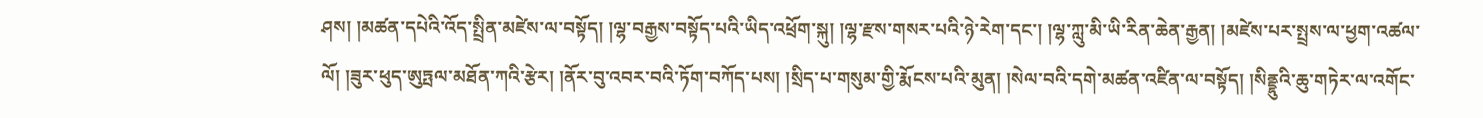ཤས། །མཚན་དཔེའི་འོད་སྤྲིན་མཛེས་ལ་བསྟོད། །ལྷ་བརྒྱས་བསྟོད་པའི་ཡིད་འཕྲོག་སྐུ། །ལྷ་རྫས་གསར་པའི་ཉེ་རེག་དང་། །ལྷ་ཀླུ་མི་ཡི་རིན་ཆེན་རྒྱན། །མཛེས་པར་སྤྲས་ལ་ཕྱག་འཚལ་ལོ། །ཟུར་ཕུད་ཨུཏྤལ་མཐོན་ཀའི་རྩེར། །ནོར་བུ་འབར་བའི་ཏོག་བཀོད་པས། །སྲིད་པ་གསུམ་གྱི་རྨོངས་པའི་མུན། །སེལ་བའི་དགེ་མཚན་འཛིན་ལ་བསྟོད། །སིནྡྷུའི་ཆུ་གཏེར་ལ་འགོང་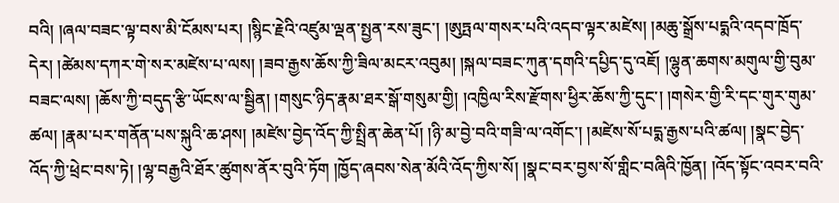བའི། །ཞལ་བཟང་ལྟ་བས་མི་ངོམས་པར། །སྙིང་རྗེའི་འཛུམ་ལྡན་སྤྱན་རས་ཟུང་། །ཨུཏྤལ་གསར་པའི་འདབ་ལྟར་མཛེས། །མཆུ་སྒྲོས་པདྨའི་འདབ་ཁྲོད་དེར། །ཚེམས་དཀར་གེ་སར་མཛེས་པ་ལས། །ཟབ་རྒྱས་ཆོས་ཀྱི་ཟིལ་མངར་འབུམ། །སྐལ་བཟང་ཀུན་དགའི་དཔྱིད་དུ་འཇོ། །ལྷུན་ཆགས་མགུལ་གྱི་བུམ་བཟང་ལས། །ཆོས་ཀྱི་བདུད་རྩི་ཡོངས་ལ་སྦྱིན། །གསུང་ཉིད་རྣམ་ཐར་སྒོ་གསུམ་གྱི། །འཁྱིལ་རིས་རྫོགས་ཕྱིར་ཆོས་ཀྱི་དུང་། །གསེར་གྱི་རི་དང་གུར་གུམ་ཚལ། །རྣམ་པར་གནོན་པས་སྐུའི་ཆ་ཤས། །མཛེས་བྱེད་འོད་ཀྱི་སྤྲིན་ཆེན་པོ། །ཉི་མ་བྱེ་བའི་གཟི་ལ་འགོང་། །མཛེས་སོ་པདྨ་རྒྱས་པའི་ཚལ། །སྣང་བྱེད་འོད་ཀྱི་ཕྲེང་བས་ཏེ། །ལྷ་བརྒྱའི་ཐོར་ཚུགས་ནོར་བུའི་ཏོག །ཁྱོད་ཞབས་སེན་མོའི་འོད་ཀྱིས་སོ། །སྣང་བར་བྱས་སོ་གླིང་བཞིའི་ཁྱོན། །འོད་སྟོང་འབར་བའི་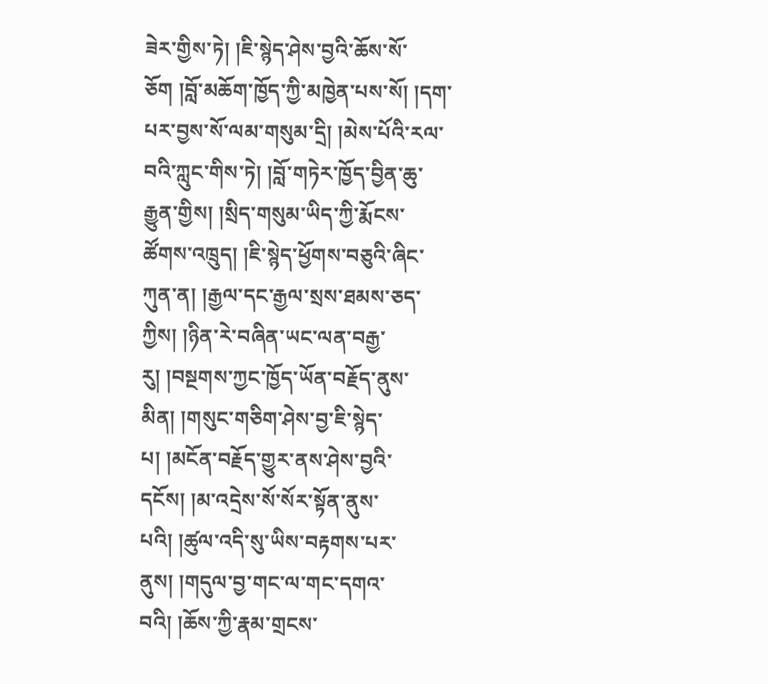ཟེར་གྱིས་ཏེ། །ཇི་སྙེད་ཤེས་བྱའི་ཆོས་སོ་ཅོག །བློ་མཆོག་ཁྱོད་ཀྱི་མཁྱེན་པས་སོ། །དག་པར་བྱས་སོ་ལམ་གསུམ་དྲི། །མེས་པོའི་རལ་བའི་ཀླུང་གིས་ཏེ། །བློ་གཏེར་ཁྱོད་བྱིན་ཆུ་རྒྱུན་གྱིས། །སྲིད་གསུམ་ཡིད་ཀྱི་རྨོངས་ཚོགས་འཁྲུད། །ཇི་སྙེད་ཕྱོགས་བཅུའི་ཞིང་ཀུན་ན། །རྒྱལ་དང་རྒྱལ་སྲས་ཐམས་ཅད་ཀྱིས། །ཉིན་རེ་བཞིན་ཡང་ལན་བརྒྱ་རུ། །བསྔགས་ཀྱང་ཁྱོད་ཡོན་བརྗོད་ནུས་མིན། །གསུང་གཅིག་ཤེས་བྱ་ཇི་སྙེད་པ། །མངོན་བརྗོད་གྱུར་ནས་ཤེས་བྱའི་དངོས། །མ་འདྲེས་སོ་སོར་སྟོན་ནུས་པའི། །ཚུལ་འདི་སུ་ཡིས་བརྟགས་པར་ནུས། །གདུལ་བྱ་གང་ལ་གང་དགའ་བའི། །ཆོས་ཀྱི་རྣམ་གྲངས་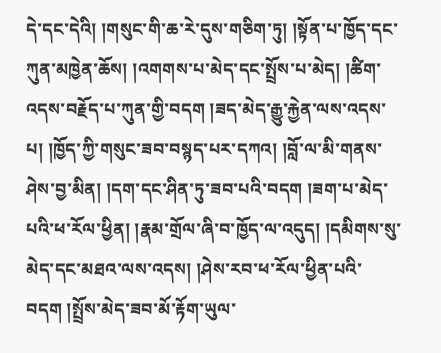དེ་དང་དེའི། །གསུང་གི་ཆ་རེ་དུས་གཅིག་ཏུ། །སྟོན་པ་ཁྱོད་དང་ཀུན་མཁྱེན་ཆོས། །འགགས་པ་མེད་དང་སྤྲོས་པ་མེད། །ཚིག་འདས་བརྗོད་པ་ཀུན་གྱི་བདག །ཟད་མེད་རྒྱུ་རྐྱེན་ལས་འདས་པ། །ཁྱོད་ཀྱི་གསུང་ཟབ་བསྙད་པར་དཀའ། །བློ་ལ་མི་གནས་ཤེས་བྱ་མིན། །དག་དང་ཤིན་ཏུ་ཟབ་པའི་བདག །ཟག་པ་མེད་པའི་ཕ་རོལ་ཕྱིན། །རྣམ་གྲོལ་ཞི་བ་ཁྱོད་ལ་འདུད། །དམིགས་སུ་མེད་དང་མཐའ་ལས་འདས། །ཤེས་རབ་ཕ་རོལ་ཕྱིན་པའི་བདག །སྤྲོས་མེད་ཟབ་མོ་རྟོག་ཡུལ་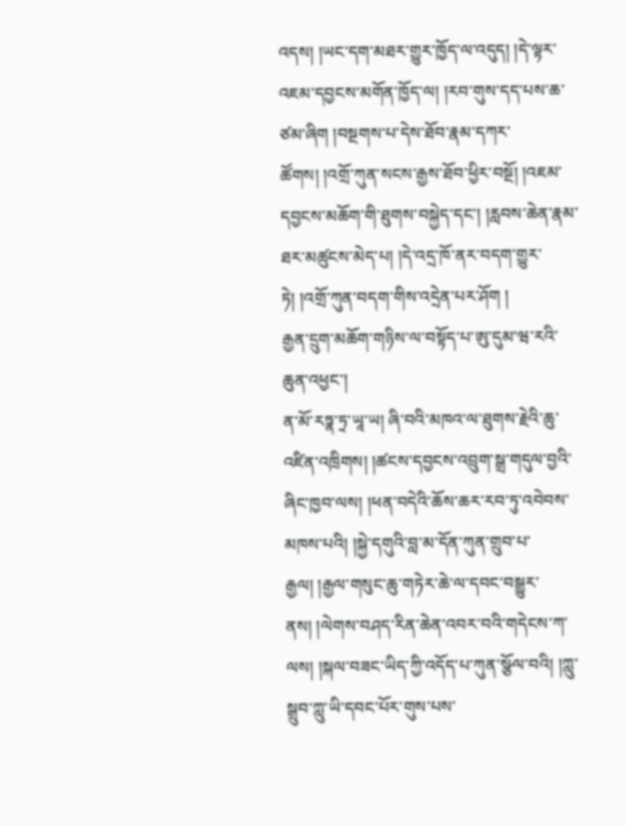འདས། །ཡང་དག་མཐར་གྱུར་ཁྱོད་ལ་འདུད། །དེ་ལྟར་འཇམ་དབྱངས་མགོན་ཁྱོད་ལ། །རབ་གུས་དད་པས་ཆ་ཙམ་ཞིག །བསྔགས་པ་དེས་ཐོབ་རྣམ་དཀར་ཚོགས། །འགྲོ་ཀུན་སངས་རྒྱས་ཐོབ་ཕྱིར་བསྔོ། །འཇམ་དབྱངས་མཆོག་གི་ཐུགས་བསྐྱེད་དང་། །རླབས་ཆེན་རྣམ་ཐར་མཚུངས་མེད་པ། །དེ་འདྲ་ཁོ་ནར་བདག་གྱུར་ཏེ། །འགྲོ་ཀུན་བདག་གིས་འདྲེན་པར་ཤོག །
རྒྱན་དྲུག་མཆོག་གཉིས་ལ་བསྟོད་པ་ཨུ་དུམ་ཝ་རའི་ཆུན་འཕྱང་།
ན་མོ་རཏྣ་ཏྲ་ཡཱ་ཡ། ཞི་བའི་མཁའ་ལ་ཐུགས་རྗེའི་ཆུ་འཛིན་འཁྲིགས། །ཚངས་དབྱངས་འབྲུག་སྒྲ་གདུལ་བྱའི་ཞིང་ཁྱབ་ལས། །ཕན་བདེའི་ཆོས་ཆར་རབ་ཏུ་འབེབས་མཁས་པའི། །སྐྱེ་དགུའི་བླ་མ་དོན་ཀུན་གྲུབ་པ་རྒྱལ། །རྒྱལ་གསུང་ཆུ་གཏེར་ཆེ་ལ་དབང་བསྒྱུར་ནས། །ལེགས་བཤད་རིན་ཆེན་འབར་བའི་གདེངས་ཀ་ལས། །སྐལ་བཟང་ཡིད་ཀྱི་འདོད་པ་ཀུན་སྩོལ་བའི། །ཀླུ་སྒྲུབ་ཀླུ་ཡི་དབང་པོར་གུས་པས་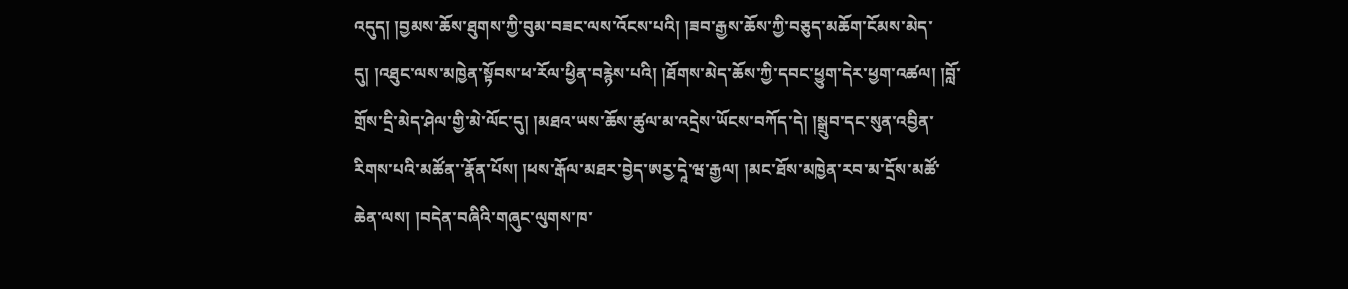འདུད། །བྱམས་ཆོས་ཐུགས་ཀྱི་བུམ་བཟང་ལས་འོངས་པའི། །ཟབ་རྒྱས་ཆོས་ཀྱི་བཅུད་མཆོག་ངོམས་མེད་དུ། །འཐུང་ལས་མཁྱེན་སྟོབས་ཕ་རོལ་ཕྱིན་བརྙེས་པའི། །ཐོགས་མེད་ཆོས་ཀྱི་དབང་ཕྱུག་དེར་ཕྱག་འཚལ། །བློ་གྲོས་དྲི་མེད་ཤེལ་གྱི་མེ་ལོང་དུ། །མཐའ་ཡས་ཆོས་ཚུལ་མ་འདྲེས་ཡོངས་བཀོད་དེ། །སྒྲུབ་དང་སུན་འབྱིན་རིགས་པའི་མཚོན་་རྣོན་པོས། །ཕས་རྒོལ་མཐར་བྱེད་ཨརྱ་དཱེ་ཝ་རྒྱལ། །མང་ཐོས་མཁྱེན་རབ་མ་དྲོས་མཚོ་ཆེན་ལས། །བདེན་བཞིའི་གཞུང་ལུགས་ཁ་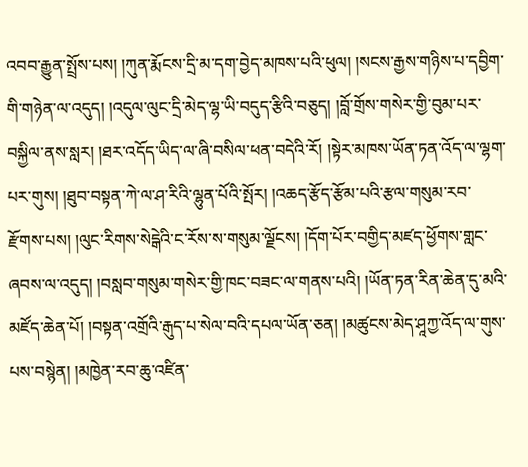འབབ་རྒྱུན་སྤྲོས་པས། །ཀུན་རྨོངས་དྲི་མ་དག་བྱེད་མཁས་པའི་ཕུལ། །སངས་རྒྱས་གཉིས་པ་དབྱིག་གི་གཉེན་ལ་འདུད། །འདུལ་ལུང་དྲི་མེད་ལྷ་ཡི་བདུད་རྩིའི་བཅུད། །བློ་གྲོས་གསེར་གྱི་བུམ་པར་བསྐྱིལ་ནས་སླར། །ཐར་འདོད་ཡིད་ལ་ཞི་བསིལ་ཕན་བདེའི་རོ། །སྟེར་མཁས་ཡོན་ཏན་འོད་ལ་ལྷག་པར་གུས། །ཐུབ་བསྟན་ཀེ་ལ་ཤ་རིའི་ལྷུན་པོའི་སྤོར། །འཆད་རྩོད་རྩོམ་པའི་རྩལ་གསུམ་རབ་རྫོགས་པས། །ལུང་རིགས་སེདྒེའི་ང་རོས་ས་གསུམ་ལྗོངས། །དོག་པོར་བགྱིད་མཛད་ཕྱོགས་གླང་ཞབས་ལ་འདུད། །བསླབ་གསུམ་གསེར་གྱི་ཁང་བཟང་ལ་གནས་པའི། །ཡོན་ཏན་རིན་ཆེན་དུ་མའི་མཛོད་ཆེན་པོ། །བསྟན་འགྲོའི་རྒུད་པ་སེལ་བའི་དཔལ་ཡོན་ཅན། །མཚུངས་མེད་ཤཱཀྱ་འོད་ལ་གུས་པས་བསྙེན། །མཁྱེན་རབ་ཆུ་འཛིན་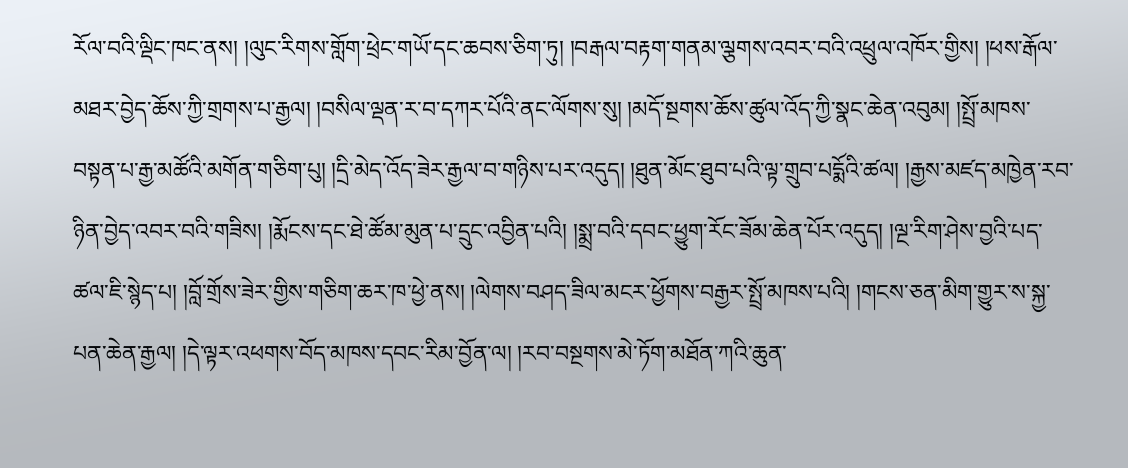རོལ་བའི་ལྡིང་ཁང་ནས། །ལུང་རིགས་གློག་ཕྲེང་གཡོ་དང་ཆབས་ཅིག་ཏུ། །བརྒལ་བརྟག་གནམ་ལྕགས་འབར་བའི་འཕྲུལ་འཁོར་གྱིས། །ཕས་རྒོལ་མཐར་བྱེད་ཆོས་ཀྱི་གྲགས་པ་རྒྱལ། །བསིལ་ལྡན་ར་བ་དཀར་པོའི་ནང་ལོགས་སུ། །མདོ་སྔགས་ཆོས་ཚུལ་འོད་ཀྱི་སྣང་ཆེན་འབུམ། །སྤྲོ་མཁས་བསྟན་པ་རྒྱ་མཚོའི་མགོན་གཅིག་པུ། །དྲི་མེད་འོད་ཟེར་རྒྱལ་བ་གཉིས་པར་འདུད། །ཐུན་མོང་ཐུབ་པའི་ལྟ་གྲུབ་པདྨོའི་ཚལ། །རྒྱས་མཛད་མཁྱེན་རབ་ཉིན་བྱེད་འབར་བའི་གཟིས། །རྨོངས་དང་ཐེ་ཚོམ་མུན་པ་དྲུང་འབྱིན་པའི། །སྨྲ་བའི་དབང་ཕྱུག་རོང་ཟོམ་ཆེན་པོར་འདུད། །ལྔ་རིག་ཤེས་བྱའི་པད་ཚལ་ཇི་སྙེད་པ། །བློ་གྲོས་ཟེར་གྱིས་གཅིག་ཆར་ཁ་ཕྱེ་ནས། །ལེགས་བཤད་ཟིལ་མངར་ཕྱོགས་བརྒྱར་སྤྲོ་མཁས་པའི། །གངས་ཅན་མིག་གྱུར་ས་སྐྱ་པན་ཆེན་རྒྱལ། །དེ་ལྟར་འཕགས་བོད་མཁས་དབང་རིམ་བྱོན་ལ། །རབ་བསྔགས་མེ་ཏོག་མཐོན་ཀའི་ཆུན་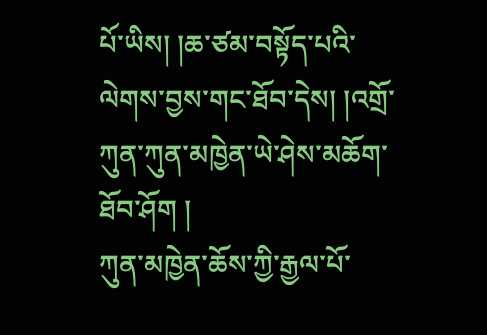པོ་ཡིས། །ཆ་ཙམ་བསྟོད་པའི་ལེགས་བྱས་གང་ཐོབ་དེས། །འགྲོ་ཀུན་ཀུན་མཁྱེན་ཡེ་ཤེས་མཆོག་ཐོབ་ཤོག །
ཀུན་མཁྱེན་ཆོས་ཀྱི་རྒྱལ་པོ་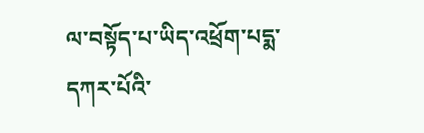ལ་བསྟོད་པ་ཡིད་འཕྲོག་པདྨ་དཀར་པོའི་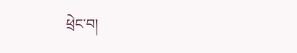ཕྲེང་བ།